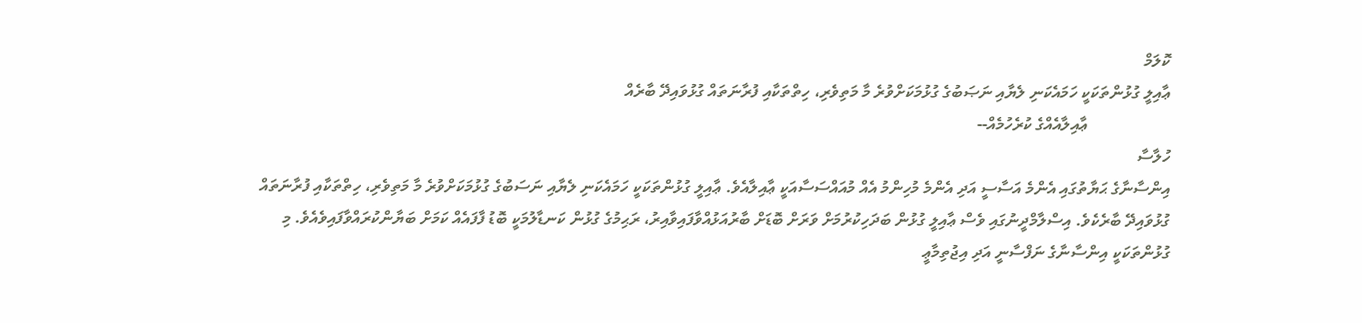ކޮލަމް
ޢާއިލީ ގުޅުންތަކަކީ ހަމައެކަނި ލެޔާއި ނަޞަބުގެ ގުޅުމަކަށްވުރެ މާ މަތިވެރި، ހިތްތަކާއި ފުރާނަތައް ގުޅުވައިދޭ ބާރެއް
                    ޢާއިލާއެއްގެ ކުރެހުމެއް--
ހުލާސާ
އިންސާނާގެ ޙަޔާތުގައި އެންމެ އަސާސީ އަދި އެންމެ މުހިންމު އެއް މުއައްސަސާއަކީ ޢާއިލާއެވެ. ޢާއިލީ ގުޅުންތަކަކީ ހަމައެކަނި ލެޔާއި ނަސަބުގެ ގުޅުމަކަށްވުރެ މާ މަތިވެރި، ހިތްތަކާއި ފުރާނަތައް ގުޅުވައިދޭ ބާރެކެވެ. އިސްލާމްދީނުގައި ވެސް ޢާއިލީ ގުޅުން ބަދަހިކުރުމަށް ވަރަށް ބޮޑަށް ބާރުއަޅުއްވާފައިވާއިރު، ރަޙިމުގެ ގުޅުން ކަނޑާލުމަކީ ބޮޑު ފާފައެއް ކަމަށް ބަޔާންކުރައްވާފައިވެއެވެ. މި ގުޅުންތަކަކީ އިންސާނާގެ ނަފްސާނީ އަދި އިޖުތިމާޢީ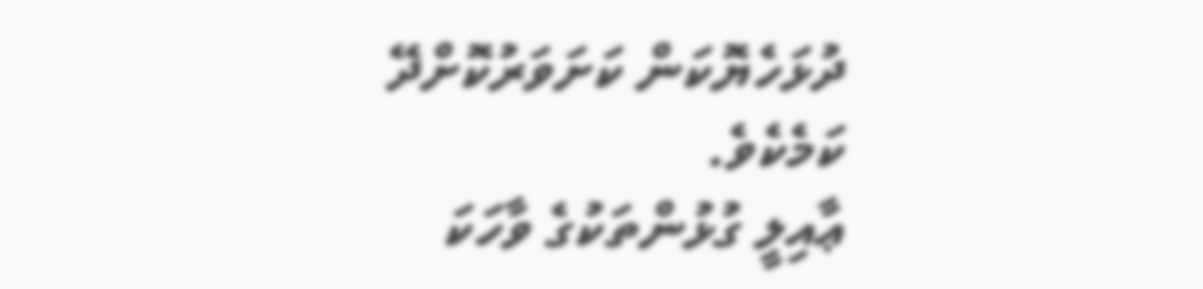ދުޅަހެޔޮކަން ކަށަވަރުކޮށްދޭ ކަމެކެވެ.
ޢާއިލީ ގުޅުންތަކުގެ ވާހަކަ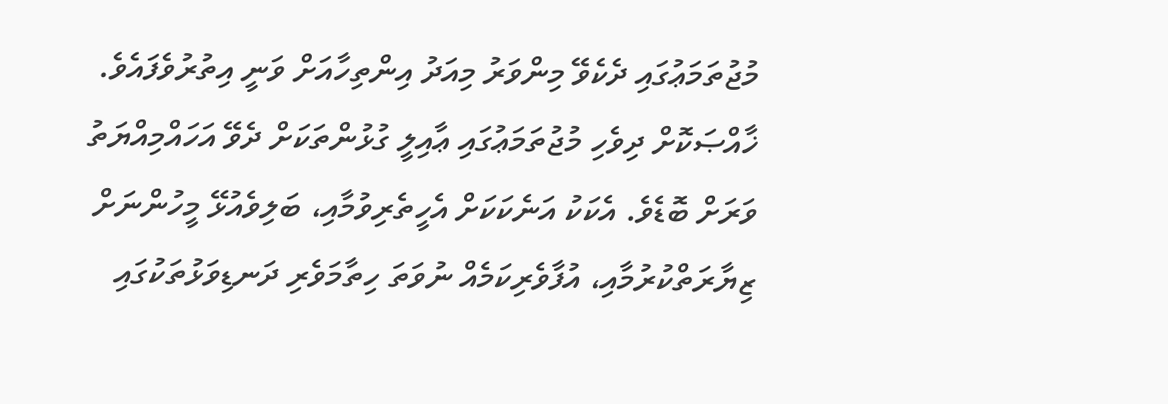މުޖުތަމަޢުގައި ދެކެވޭ މިންވަރު މިއަދު އިންތިހާއަށް ވަނީ އިތުރުވެފައެވެ. ޚާއްޞަކޮށް ދިވެހި މުޖުތަމަޢުގައި ޢާއިލީ ގުޅުންތަކަށް ދެވޭ އަހައްމިއްޔަތު ވަރަށް ބޮޑެވެ. އެކަކު އަނެކަކަށް އެހީތެރިވުމާއި، ބަލިވެއުޅޭ މީހުންނަށް ޒިޔާރަތްކުރުމާއި، އުފާވެރިކަމެއް ނުވަތަ ހިތާމަވެރި ދަނޑިވަޅުތަކުގައި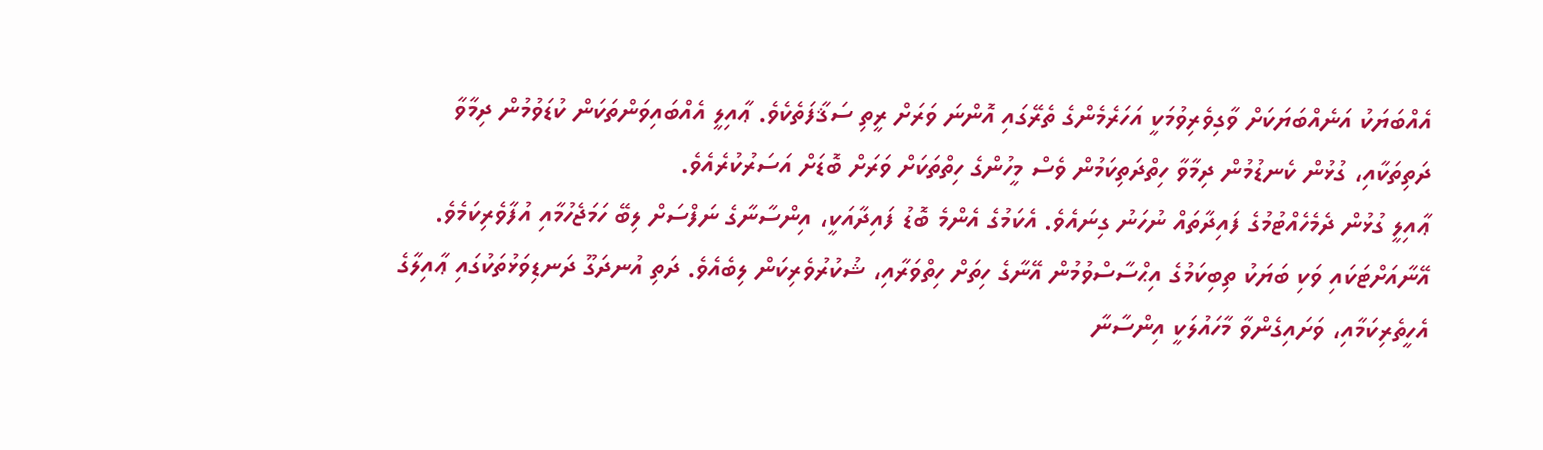އެއްބަޔަކު އަނެއްބަޔަކަށް ވާގިވެރިވުމަކީ އަހަރެމެންގެ ތެރޭގައި އޮންނަ ވަރަށް ރީތި ސަޤާފަތެކެވެ. ޢާއިލީ އެއްބައިވަންތަކަން ކުޑަވުމުން ދިމާވާ ދަތިތަކާއި، ގުޅުން ކެނޑުމުން ދިމާވާ ހިތްދަތިކަމުން ވެސް މީހުންގެ ހިތްތަކަށް ވަރަށް ބޮޑަށް އަސަރުކުރެއެވެ.
ޢާއިލީ ގުޅުން ދެމެހެއްޓުމުގެ ފައިދާތައް ނުހަނު ގިނައެވެ. އެކަމުގެ އެންމެ ބޮޑު ފައިދާއަކީ، އިންސާނާގެ ނަފްސަށް ލިބޭ ހަމަޖެހުމާއި އުފާވެރިކަމެވެ. އޭނާއަށްޓަކައި ވަކި ބަޔަކު ތިބިކަމުގެ އިޙްސާސްވުމުން އޭނާގެ ހިތަށް ހިތްވަރާއި، ޝުކުރުވެރިކަން ލިބެއެވެ. ދަތި އުނދަގޫ ދަނޑިވަޅުތަކުގައި ޢާއިލާގެ އެހީތެރިކަމާއި، ވަށައިގެންވާ މާހައުލަކީ އިންސާނާ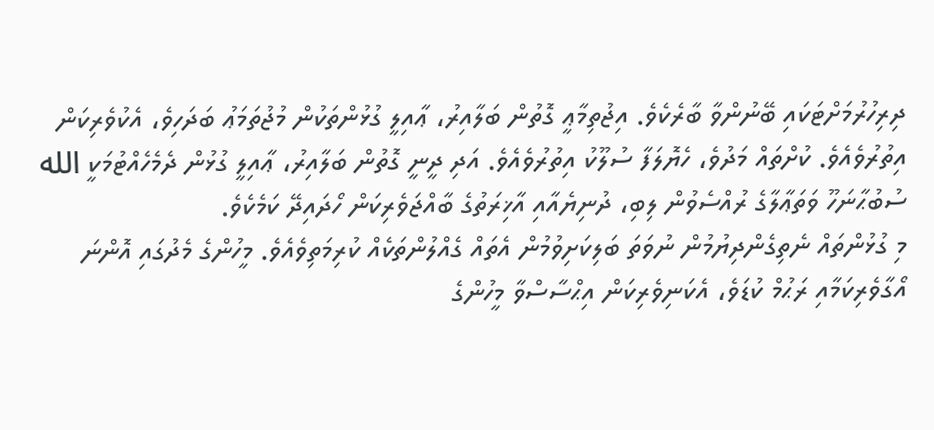ދިރިހުރުމަށްޓަކައި ބޭނުންވާ ބާރެކެވެ. އިޖުތިމާޢީ ގޮތުން ބަލާއިރު، ޢާއިލީ ގުޅުންތަކުން މުޖުތަމަޢު ބަދަހިވެ، އެކުވެރިކަން އިތުރުވެއެވެ. ކުށްތައް މަދުވެ، ހެޔޮލަފާ ސުލޫކު އިތުރުވެއެވެ. އަދި ދީނީ ގޮތުން ބަލާއިރު، ޢާއިލީ ގުޅުން ދެމެހެއްޓުމަކީ الله ސުބުޙާނަހޫ ވަތަޢާލާގެ ރުއްސެވުން ލިބި، ދުނިޔެއާއި އާޚިރަތުގެ ބާއްޖަވެރިކަން ހޯދައިދޭ ކަމެކެވެ.
މި ގުޅުންތައް ނެތިގެންދިޔުމުން ނުވަތަ ބަލިކަށިވުމުން އެތައް ގެއްލުންތަކެއް ކުރިމަތިވެއެވެ. މީހުންގެ މެދުގައި އޮންނަ އޯގާވެރިކަމާއި ރަޙުމް ކުޑަވެ، އެކަނިވެރިކަން އިޙްސާސްވާ މީހުންގެ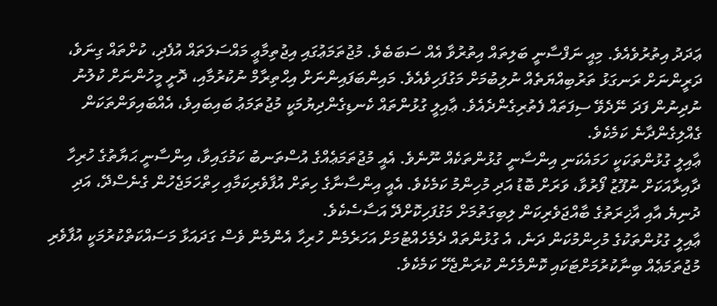ޢަދަދު އިތުރުވެއެވެ. މިއީ ނަފްސާނީ ބަލިތައް އިތުރުވާ އެއް ސަބަބެވެ. މުޖުތަމަޢުގައި އިޖުތިމާޢީ މައްސަލަތައް އުފެދި، ކުށްތައް ގިނަވެ، ދަރީންނަށް ރަނގަޅު ތަރުބިއްޔަތެއް ނުލިބުމަށް މަގުފަހިވެއެވެ. މައިންބަފައިންނަށް އިޙްތިރާމް ނުކުރުމާއި، ދޮށީ މީހުންނަށް ކުލުނު ނުދިނުން ފަދަ ނޭދެވޭ ސިފަތައް ފެތުރިގެންދެއެވެ. ޢާއިލީ ގުޅުންތައް ކެނޑިގެންދިޔުމަކީ މުޖުތަމަޢު ބައިބައިވެ، އެއްބައިވަންތަކަން ގެއްލިގެންދާނެ ކަމެކެވެ.
ޢާއިލީ ގުޅުންތަކަކީ ހަމައެކަނި އިންސާނީ ގުޅުންތަކެއް ނޫނެވެ. އެއީ މުޖުތަމަޢެއްގެ އުސްތަނބު ކަމުގައިވާ، އިންސާނީ ޙަޔާތުގެ ހުރިހާ ދާއިރާއަކަށް ނުފޫޒު ފޯރުވާ، ވަރަށް ބޮޑު އަދި މުހިންމު ކަމެކެވެ. އެއީ އިންސާނާގެ ހިތަށް އުފާވެރިކަމާއި ހިތްހަމަޖެހުން ގެނެސްދޭ، އަދި ދުނިޔެ އާއި އާޚިރަތުގެ ބާއްޖަވެރިކަން ލިބިގަތުމަށް މަގުފަހިކޮށްދޭ އަސާސެކެވެ.
ޢާއިލީ ގުޅުންތަކުގެ މުހިންމުކަން ދަނެ، އެ ގުޅުންތައް ދެމެހެއްޓުމަށް އަހަރެމެން ހުރިހާ އެންމެން ވެސް ގަދައަޅާ މަސައްކަތްކުރުމަކީ އުފާވެރި މުޖުތަމަޢެއް ބިނާކުރުމަށްޓަކައި ކޮންމެހެން ކުރަންޖެހޭ ކަމެކެވެ.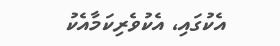އެކުގައި، އެކުވެރިކަމާއެކު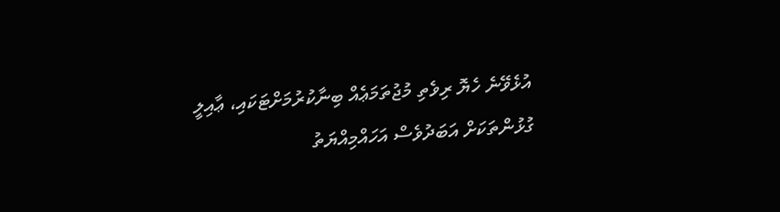އުޅެވޭނެ ހެޔޮ ރިވެތި މުޖުތަމަޢެއް ބިނާކުރުމަށްޓަކައި، ޢާއިލީ ގުޅުންތަކަށް އަބަދުވެސް އަހައްމިއްޔަތު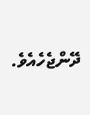ދޭންޖެހެއެވެ.